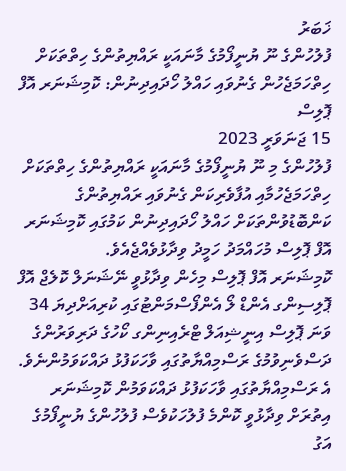ޚަބަރު
ފުލުހުންގެ ނޫ ޔުނީފޯމުގެ މާނައަކީ ރައްޔިތުންގެ ހިތްތަކަށް ހިތްހަމަޖެހުން ގެނުވައި ހައްލު ހޯދައިދިނުން: ކޮމިޝަނަރ އޮފް ޕޮލިސް
15 ޖަނަވަރީ 2023
ފުލުހުންގެ މި ނޫ ޔުނީފޯމުގެ މާނައަކީ ރައްޔިތުންގެ ހިތްތަކަށް ހިތްހަމަޖެހުމާއި އުފާވެރިކަން ގެނުވައި ރައްޔިތުންގެ ކަންބޮޑުވުންތަކަށް ހައްލު ހޯދައިދިނުން ކަމުގައި ކޮމިޝަނަރ އޮފް ޕޮލިސް މުހައްމަދު ހަމީދު ވިދާޅުވެއްޖެއެވެ.
ކޮމިޝަނަރ އޮފް ޕޮލިސް މިހެން ވިދާޅުވީ ނޭޝަނަލް ކޮލެޖް އޮފް ޕޮލިސިންގ އެންޑް ލޯ އެންފޯސްމަންޓުގައި ކުރިއަށްދިޔަ 34 ވަނަ ޕޮލިސް އިނީޝިއަލް ޓްރެއިނިންގ ކޯހުގެ ދަރިވަރުންގެ ދަސްވެނިވުމުގެ ރަސްމިއްޔާތުގައި ވާހަކަފުޅު ދައްކަވަމުންނެވެ.
އެ ރަސްމިއްޔާތުގައި ވާހަކަފުޅު ދައްކަވަމުން ކޮމިޝަނަރ އިތުރަށް ވިދާޅުވީ ކޮންމެ ފުލުހަކުވެސް ފުލުހުންގެ ޔުނީފޯމުގެ އަގު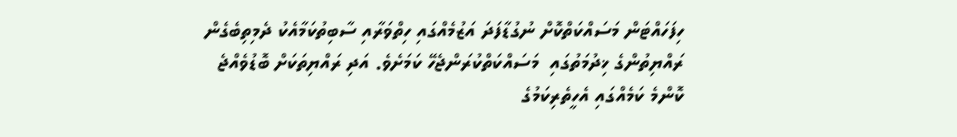ހިފަހައްޓަން މަސައްކަތްކޮށް ނުގުޑާފަދަ އަޒުމެއްގައި ހިތްވަރާއި ސާބިތުކަމާއެކު ދެމިތިބެގެން ރައްޔިތުންގެ ޚިދުމަތުގައި  މަސައްކަތްކުރަންޖެހޭ ކަމަށެވެ. އަދި ރައްޔިތަކަށް ބޮޑުވެއްޖެ ކޮންމެ ކަމެއްގައި އެހީތެރިކަމުގެ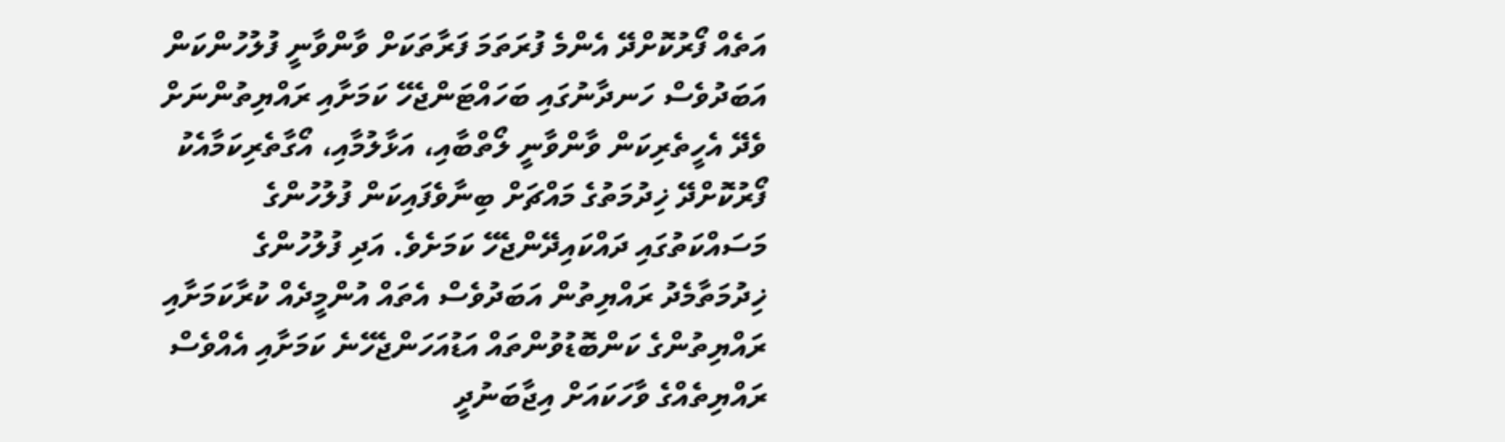އަތެއް ފޯރުކޮށްދޭ އެންމެ ފުރަތަމަ ފަރާތަކަށް ވާންވާނީ ފުލުހުންކަން އަބަދުވެސް ހަނދާނުގައި ބަހައްޓަންޖެހޭ ކަމަށާއި ރައްޔިތުންނަށް ވެދޭ އެހީތެރިކަން ވާންވާނީ ލޯތްބާއި، އަޅާލުމާއި، އޯގާތެރިކަމާއެކު ފޯރުކޮށްދޭ ޚިދުމަތުގެ މައްޗަށް ބިނާވެފައިކަން ފުލުހުންގެ މަސައްކަތުގައި ދައްކައިދޭންޖެހޭ ކަމަށެވެ. އަދި ފުލުހުންގެ ޚިދުމަތާމެދު ރައްޔިތުން އަބަދުވެސް އެތައް އުންމީދެއް ކުރާކަމަށާއި ރައްޔިތުންގެ ކަންބޮޑުވުންތައް އަޑުއަހަންޖެހޭނެ ކަމަށާއި އެއްވެސް ރައްޔިތެއްގެ ވާހަކައަށް އިޖާބަނުދީ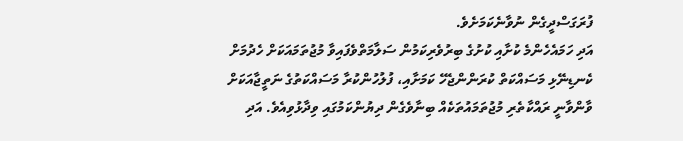ފުރަގަސްދީގެން ނުވާނެކަމަށެވެ.
އަދި ހަމައެހެންމެ ކުށާއި ކުށުގެ ބިރުވެރިކަމުން ސަލާމަތްވެފައިވާ މުޖުތަމައަކަށް ހެދުމަށް ކެނޑިނޭޅި މަސައްކަތް ކުރަންންޖެހޭ ކަމަށާއި، ފުލުހުންކުރާ މަސައްކަތުގެ ނަތީޖާއަކަށް ވާންވާނީ ރައްކާތެރި މުޖުތަމައުތަކެއް ބިނާވެގެން ދިޔުންކަމުގައި ވިދާޅުވިއެވެ. އަދި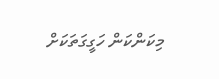މިކަންކަން ހަގީގަތަކަށް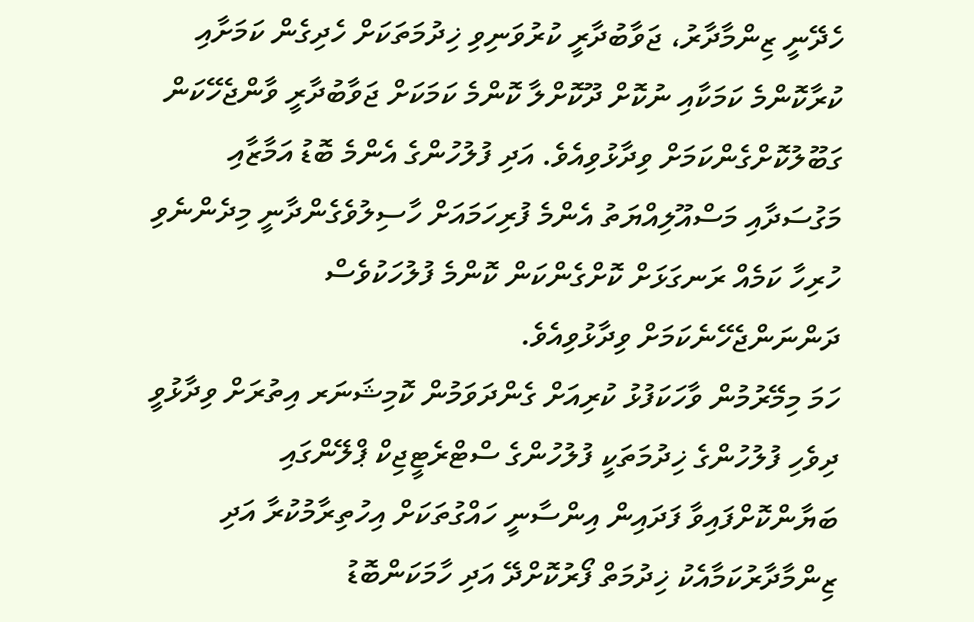ހެދޭނީ ޒިންމާދާރު، ޖަވާބުދާރީ ކުރުވަނިވި ޚިދުމަތަކަށް ހެދިގެން ކަމަށާއި ކުރާކޮންމެ ކަމަކާއި ނުކޮށް ދޫކޮށްލާ ކޮންމެ ކަމަކަށް ޖަވާބުދާރީ ވާންޖެހޭކަން ގަބޫލުކޮށްގެންކަމަށް ވިދާޅުވިއެވެ. އަދި ފުލުހުންގެ އެންމެ ބޮޑު އަމާޒާއި މަގުސަދާއި މަސްއޫލިއްޔަތު އެންމެ ފުރިހަމައަށް ހާސިލުވެގެންދާނީ މިދެންނެވި ހުރިހާ ކަމެއް ރަނގަޅަށް ކޮށްގެންކަން ކޮންމެ ފުލުހަކުވެސް ދަންނަންޖެހޭނެކަމަށް ވިދާޅުވިއެވެ.
ހަމަ މިމޭރުމުން ވާހަކަފުޅު ކުރިއަށް ގެންދަވަމުން ކޮމިޝަނަރ އިތުރަށް ވިދާޅުވީ ދިވެހި ފުލުހުންގެ ޚިދުމަތަކީ ފުލުހުންގެ ސްޓްރެޓީޖިކް ޕްލޭންގައި ބަޔާންކޮށްފައިވާ ފަދައިން އިންސާނީ ހައްގުތަކަށް އިހުތިރާމުކުރާ އަދި ޒިންމާދާރުކަމާއެކު ޚިދުމަތް ފޯރުކޮށްދޭ އަދި ހާމަކަންބޮޑު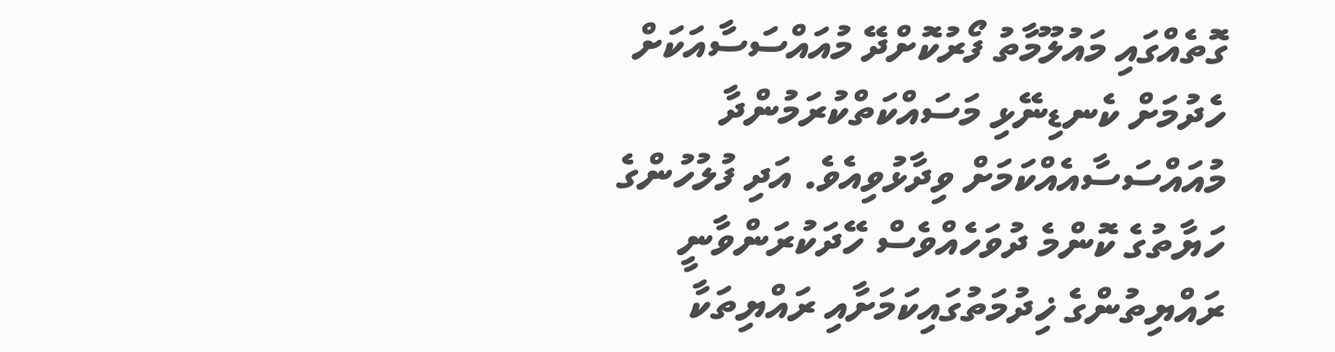ގޮތެއްގައި މައުލޫމާތު ފޯރުކޮށްދޭ މުއައްސަސާއަކަށް ހެދުމަށް ކެނޑިނޭޅި މަސައްކަތްކުރަމުންދާ މުއައްސަސާއެއްކަމަށް ވިދާޅުވިއެވެ. އަދި ފުލުހުންގެ ހަޔާތުގެ ކޮންމެ ދުވަހެއްވެސް ހޭދަކުރަންވާނީ ރައްޔިތުންގެ ޚިދުމަތުގައިކަމަށާއި ރައްޔިތަކާ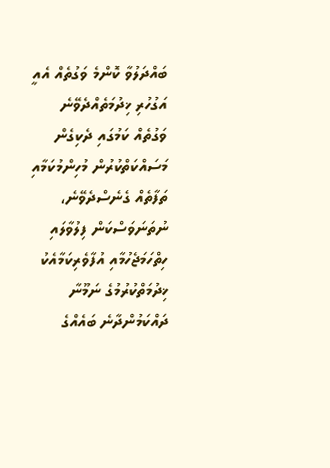ބައްދަލުވާ ކޮންމެ ވަގުތެއް އެއީ އަގުހުރި ޚިދުމަތެއްދެވޭނެ ވަގުތެއް ކަމުގައި ދެކިގެން މަސައްކަތްކުރުން މުހިންމުކަމާއި ތަފާތެއް ގެނެސްދެވޭނެ، ނުތަނަވަސްކަން ފިލުވާލައި ހިތްހަމަޖެހުމާއި އުފާވެރިކަމާއެކު ޚިދުމަތްކުރުމުގެ ނަމޫނާ ދައްކަމުންދާނެ ބައެއްގެ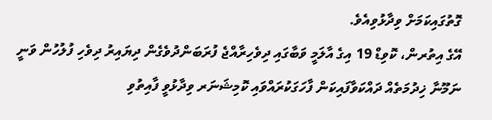ގޮތުގައިކަމަށް ވިދާޅުވިއެވެ.
އޭގެ އިތުރން، ކޮވިޑް 19 އިގެ އާލަމީ ވަބާގައި ދިވެހިރާއްޖެ ފުރަބަންދުވެގެން ދިޔައިރު ދިވެހި ފުލުހުން ވަނީ ނަމޫނާ ޚިދުމަތެއް ދައްކަވާފައިކަން ފާހަގަކުރައްވައި ކޮމިޝަނަރ ވިދާޅުވީ ފާއިތުވި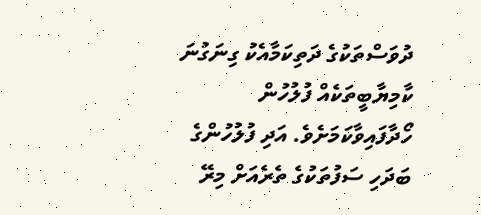ދުވަސްތަކުގެ ދަތިކަމާއެކު ގިނަގުނަ ކާމިޔާބީތަކެއް ފުލުހުން ހޯދާފައިވާކަމަށެވެ. އަދި ފުލުހުންގެ ބަދަހި ސަފުތަކުގެ ތެރެއަށް މިރޭ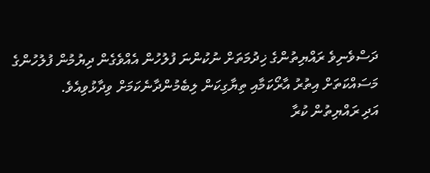ދަސްވެނިވެ ރައްޔިތުންގެ ޚިދުމަތަށް ނުކުންނަ ފުލުހުން އެއްވެގެން ދިޔުމުން ފުލުހުންގެ މަސައްކަތަށް އިތުރު އާރޯކަމާއި ތިޔާގިކަން ލިބެމުންދާނެކަމަށް ވިދާޅުވިއެވެ.
އަދި ރައްޔިތުން ކުރާ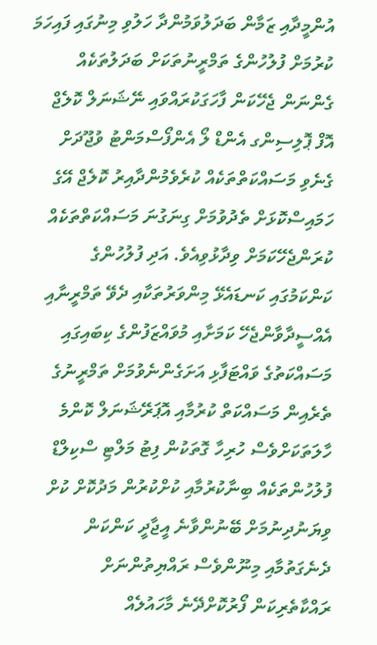އުންމީދާއި ޒަމާން ބަދަލުވަމުންދާ ހަލުވި މިނުގައި ފައިހަމަ ކުރުމަށް ފުލުހުންގެ ތަމްރީނުތަކަށް ބަދަލުތަކެއް ގެންނަން ޖެހޭކަން ފާހަގަކުރައްވައި ނޭޝަނަލް ކޮލެޖް އޮފް ޕޮލިސިންގ އެންޑް ލޯ އެންފޯސްމަންޓު ވުޖޫދަށް ގެނެވި މަސައްކަތްތަކެއް ކުރެވެމުންދާއިރު ކޮލެޖް އޭގެ ހަމައިސްކޮޅަށް ތެދުވުމަށް ގިނަގުނަ މަސައްކަތްތަކެއް ކުރަންޖެހޭކަމަށް ވިދާޅުވިއެވެ. އަދި ފުލުހުންގެ ކަންކަމުގައި ކަނޑައެޅޭ މިންވަރުތަކާއި ދެވޭ ތަމްރީނާއި އެއްސީދާވާންޖެހޭ ކަމަށާއި މުވައްޒަފުންގެ ކިބައިގައި މަސައްކަތުގެ ވައްޓަފާޅި އަށަގެންނެވުމަށް ތަމްރީނުގެ ތެރެއިން މަސައްކަތް ކުރުމާއި އޮޕަރޭޝަނަލް ކޮންމެ ހާލަތަކަށްވެސް ހުރިހާ ގޮތަކުން ފިޓު މަލްޓި ސްކިލްޑް ފުލުހުންތަކެއް ބިނާކުރުމާއި ކުށްކުރުން މަދުކޮށް ކުށް ވިޔަނުދިނުމަށް ބޭނުންވާނެ އީޖާދީ ކަންކަން ދެނެގަތުމާއި މިނޫންވެސް ރައްޔިތުންނަށް ރައްކާތެރިކަން ފޯރުކޮށްދޭނެ މާހައުލެއް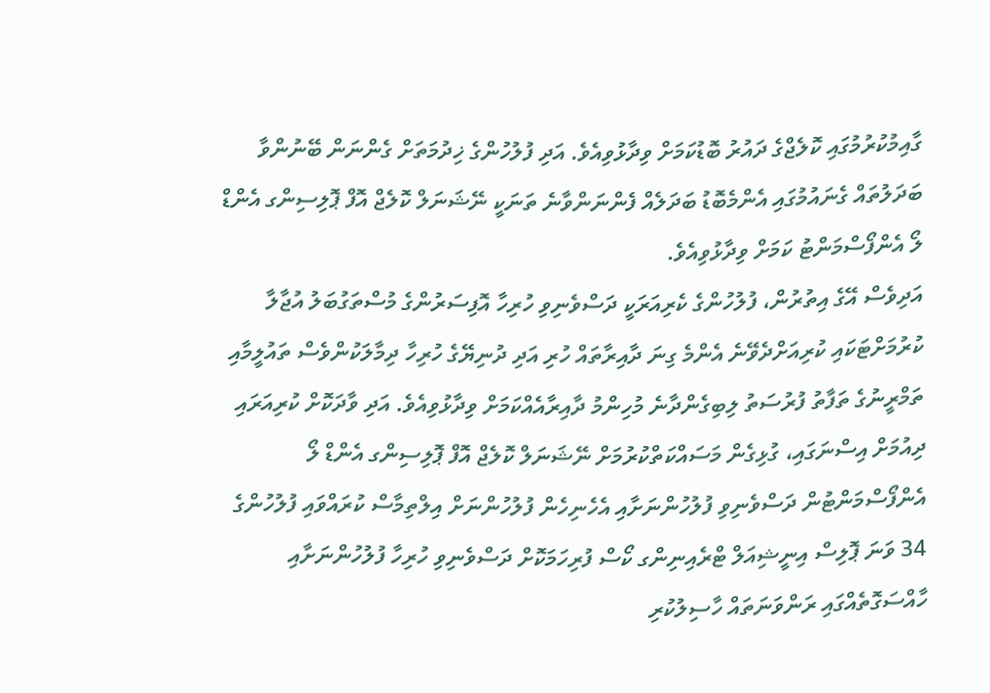ގާއިމުކުރުމުގައި ކޮލެޖްގެ ދައުރު ބޮޑުކަމަށް ވިދާޅުވިއެވެ. އަދި ފުލުހުންގެ ޚިދުމަތަށް ގެންނަން ބޭނުންވާ ބަދަލުތައް ގެނައުމުގައި އެންމެބޮޑު ބަދަލެއް ފެންނަންވާނެ ތަނަކީ ނޭޝަނަލް ކޮލެޖް އޮފް ޕޮލިސިންގ އެންޑް ލޯ އެންފޯސްމަންޓު ކަމަށް ވިދާޅުވިއެވެ.
އަދިވެސް އޭގެ އިތުރުން، ފުލުހުންގެ ކެރިއަރަކީ ދަސްވެނިވި ހުރިހާ އޮފިސަރުންގެ މުސްތަގުބަލު އުޖާލާ ކުރުމަށްޓަކައި ކުރިއަށްދެވޭނެ އެންމެ ގިނަ ދާއިރާތައް ހުރި އަދި ދުނިޔޭގެ ހުރިހާ ދިމާލަކުންވެސް ތައުލީމާއި ތަމްރީނުގެ ތަފާތު ފުރުސަތު ލިބިގެންދާނެ މުހިންމު ދާއިރާއެއްކަމަށް ވިދާޅުވިއެވެ. އަދި ވާދަކޮށް ކުރިއަރައި ދިއުމަށް އިސްނަގައި، ގުޅިގެން މަސައްކަތްކުރުމަށް ނޭޝަނަލް ކޮލެޖް އޮފް ޕޮލިސިންގ އެންޑް ލޯ އެންފޯސްމަންޓުން ދަސްވެނިވި ފުލުހުންނަށާއި އެހެނިހެން ފުލުހުންނަށް އިލްތިމާސް ކުރައްވައި ފުލުހުންގެ 34 ވަނަ ޕޮލިސް އިނީޝިއަލް ޓްރެއިނިންގ ކޯސް ފުރިހަމަކޮށް ދަސްވެނިވި ހުރިހާ ފުލުހުންނަށާއި ހާއްސަގޮތެއްގައި ރަންވަނަތައް ހާސިލުކުރި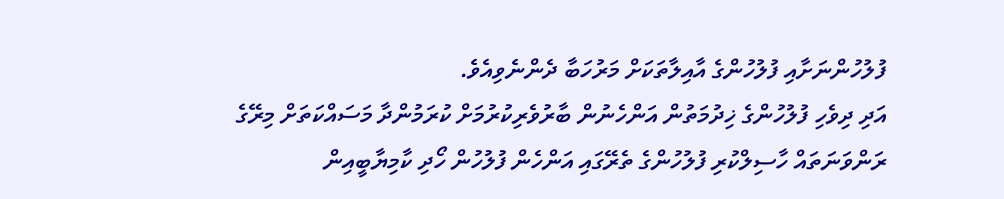ފުލުހުންނަށާއި ފުލުހުންގެ އާއިލާތަކަށް މަރުހަބާ ދެންނެވިއެވެ.
އަދި ދިވެހި ފުލުހުންގެ ޚިދުމަތުން އަންހެނުން ބާރުވެރިކުރުމަށް ކުރަމުންދާ މަސައްކަތަށް މިރޭގެ ރަންވަނަތައް ހާސިލްކުރި ފުލުހުންގެ ތެރޭގައި އަންހެން ފުލުހުން ހޯދި ކާމިޔާބީއިން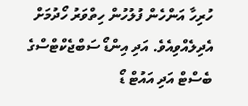ހުރިހާ އަންހެން ފުލުހުން ހިތްވަރު ހޯދުމަށް އެދިލެއްވިއެވެ. އަދި އިންޑޯ ސަބްޖެކްޓްސްގެ ބެސްޓް އަދި އައުޓް ޑޯ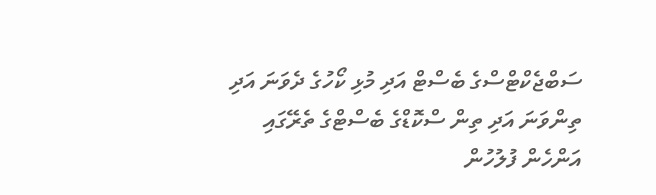ސަބްޖެކްޓްސްގެ ބެސްޓް އަދި މުޅި ކޯހުގެ ދެވަނަ އަދި ތިންވަނަ އަދި ތިން ސްކޮޑްގެ ބެސްޓްގެ ތެރޭގައި އަންހެން ފުލުހުން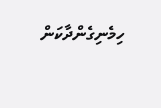ހިމެނިގެންދާކަން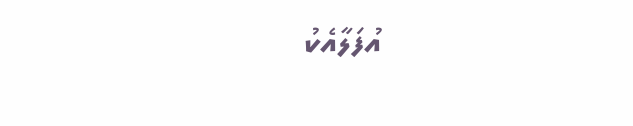އުފަލާއެކު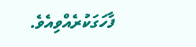ފާހަގަކުރެއްވިއެވެ.